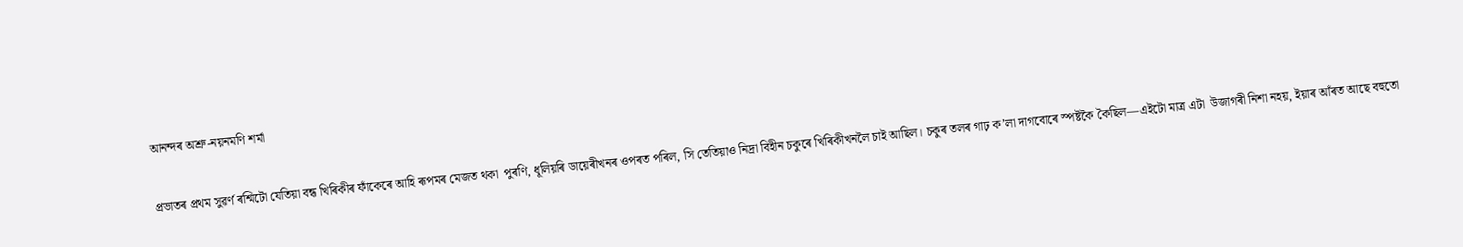আনন্দৰ অশ্ৰু-নয়নমণি শৰ্মা

প্ৰভাতৰ প্ৰথম সুৱৰ্ণ ৰশ্মিটো যেতিয়া বন্ধ খিৰিকীৰ ফাঁকেৰে আহি ৰূপমৰ মেজত থকা  পুৰণি, ধূলিয়ৰি ডায়েৰীখনৰ ওপৰত পৰিল, সি তেতিয়াও নিদ্ৰা বিহীন চকুৰে খিৰিকীখনলৈ চাই আছিল। চকুৰ তলৰ গাঢ় ক’লা দাগবোৰে স্পষ্টকৈ কৈছিল—এইটো মাত্ৰ এটা  উজাগৰী নিশা নহয়, ইয়াৰ আঁৰত আছে বহুতো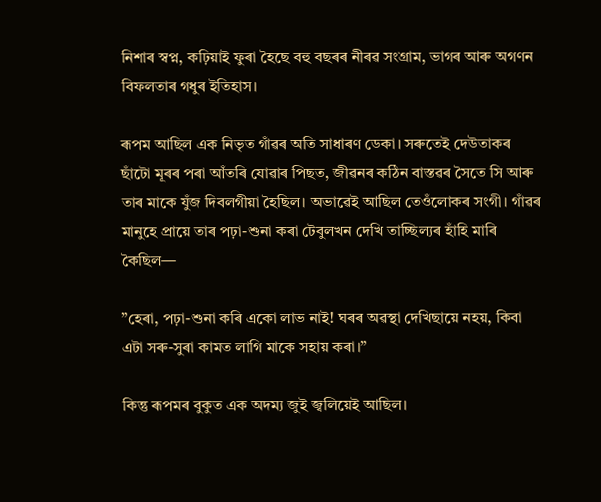নিশাৰ স্বপ্ন, কঢ়িয়াই ফুৰা হৈছে বহু বছৰৰ নীৰৱ সংগ্ৰাম, ভাগৰ আৰু অগণন বিফলতাৰ গধুৰ ইতিহাস।

ৰূপম আছিল এক নিভৃত গাঁৱৰ অতি সাধাৰণ ডেকা। সৰুতেই দেউতাকৰ ছাঁটো মূৰৰ পৰা আঁতৰি যোৱাৰ পিছত, জীৱনৰ কঠিন বাস্তৱৰ সৈতে সি আৰু তাৰ মাকে যুঁজ দিবলগীয়া হৈছিল। অভাৱেই আছিল তেওঁলোকৰ সংগী। গাঁৱৰ মানুহে প্ৰায়ে তাৰ পঢ়া-শুনা কৰা টেবুলখন দেখি তাচ্ছিল্যৰ হাঁহি মাৰি কৈছিল—

”হেৰা, পঢ়া-শুনা কৰি একো লাভ নাই! ঘৰৰ অৱস্থা দেখিছায়ে নহয়, কিবা এটা সৰু-সুৰা কামত লাগি মাকে সহায় কৰা।”

কিন্তু ৰূপমৰ বুকুত এক অদম্য জুই জ্বলিয়েই আছিল।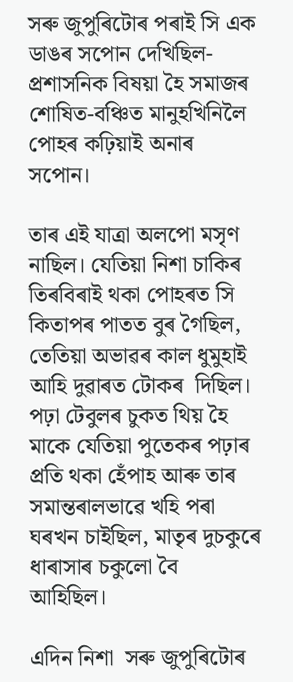সৰু জুপুৰিটোৰ পৰাই সি এক ডাঙৰ সপোন দেখিছিল-প্ৰশাসনিক বিষয়া হৈ সমাজৰ শোষিত-বঞ্চিত মানুহখিনিলৈ পোহৰ কঢ়িয়াই অনাৰ সপোন।

তাৰ এই যাত্ৰা অলপো মসৃণ নাছিল। যেতিয়া নিশা চাকিৰ তিৰবিৰাই থকা পোহৰত সি কিতাপৰ পাতত বুৰ গৈছিল, তেতিয়া অভাৱৰ কাল ধুমুহাই আহি দুৱাৰত টোকৰ  দিছিল। পঢ়া টেবুলৰ চুকত থিয় হৈ মাকে যেতিয়া পুতেকৰ পঢ়াৰ প্ৰতি থকা হেঁপাহ আৰু তাৰ সমান্তৰালভাৱে খহি পৰা ঘৰখন চাইছিল, মাতৃৰ দুচকুৰে ধাৰাসাৰ চকুলো বৈ আহিছিল।

এদিন নিশা  সৰু জুপুৰিটোৰ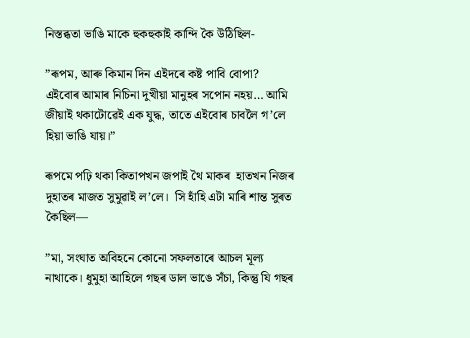নিস্তব্ধতা ভাঙি মাকে হুকহুকাই কান্দি কৈ উঠিছিল-

”ৰূপম, আৰু কিমান দিন এইদৰে কষ্ট পাবি বোপা? এইবোৰ আমাৰ নিচিনা দুখীয়া মানুহৰ সপোন নহয়… আমি জীয়াই থকাটোৱেই এক যুদ্ধ, তাতে এইবোৰ চাবলৈ গ’লে হিয়া ভাঙি যায়।”

ৰূপমে পঢ়ি থকা কিতাপখন জপাই থৈ মাকৰ  হাতখন নিজৰ দুহাতৰ মাজত সুমুৱাই ল’লে।  সি হাঁহি এটা মাৰি শান্ত সুৰত কৈছিল—

”মা, সংঘাত অবিহনে কোনো সফলতাৰে আচল মূল্য নাথাকে। ধুমুহা আহিলে গছৰ ডাল ভাঙে সঁচা, কিন্তু যি গছৰ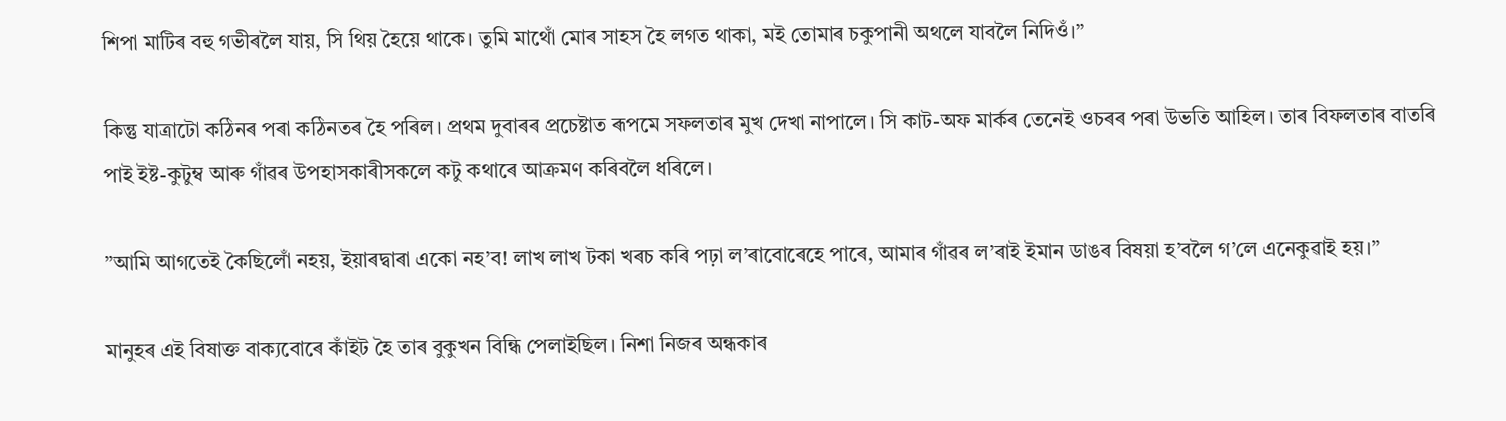শিপা মাটিৰ বহু গভীৰলৈ যায়, সি থিয় হৈয়ে থাকে। তুমি মাথোঁ মোৰ সাহস হৈ লগত থাকা, মই তোমাৰ চকুপানী অথলে যাবলৈ নিদিওঁ।”

কিন্তু যাত্ৰাটো কঠিনৰ পৰা কঠিনতৰ হৈ পৰিল। প্ৰথম দুবাৰৰ প্ৰচেষ্টাত ৰূপমে সফলতাৰ মুখ দেখা নাপালে। সি কাট-অফ মাৰ্কৰ তেনেই ওচৰৰ পৰা উভতি আহিল। তাৰ বিফলতাৰ বাতৰি পাই ইষ্ট-কুটুম্ব আৰু গাঁৱৰ উপহাসকাৰীসকলে কটু কথাৰে আক্ৰমণ কৰিবলৈ ধৰিলে।

”আমি আগতেই কৈছিলোঁ নহয়, ইয়াৰদ্বাৰা একো নহ’ব! লাখ লাখ টকা খৰচ কৰি পঢ়া ল’ৰাবোৰেহে পাৰে, আমাৰ গাঁৱৰ ল’ৰাই ইমান ডাঙৰ বিষয়া হ’বলৈ গ’লে এনেকুৱাই হয়।”

মানুহৰ এই বিষাক্ত বাক্যবোৰে কাঁইট হৈ তাৰ বুকুখন বিন্ধি পেলাইছিল। নিশা নিজৰ অন্ধকাৰ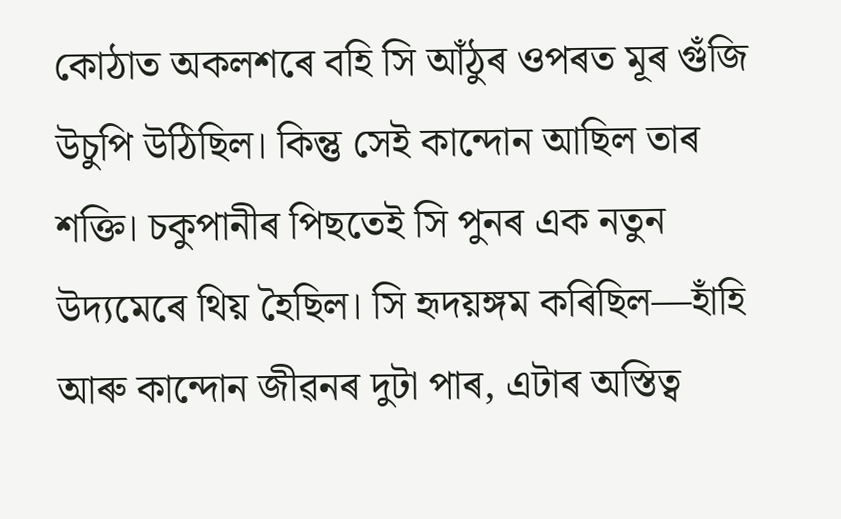কোঠাত অকলশৰে বহি সি আঁঠুৰ ওপৰত মূৰ গুঁজি উচুপি উঠিছিল। কিন্তু সেই কান্দোন আছিল তাৰ শক্তি। চকুপানীৰ পিছতেই সি পুনৰ এক নতুন উদ্যমেৰে থিয় হৈছিল। সি হৃদয়ঙ্গম কৰিছিল—হাঁহি আৰু কান্দোন জীৱনৰ দুটা পাৰ, এটাৰ অস্তিত্ব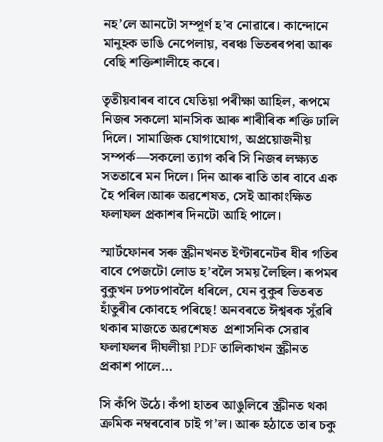নহ’লে আনটো সম্পূৰ্ণ হ’ব নোৱাৰে। কান্দোনে মানুহক ভাঙি নেপেলায়, বৰঞ্চ ভিতৰৰপৰা আৰু বেছি শক্তিশালীহে কৰে।

তৃতীয়বাৰৰ বাবে যেতিয়া পৰীক্ষা আহিল, ৰূপমে নিজৰ সকলো মানসিক আৰু শাৰীৰিক শক্তি ঢালি দিলে। সামাজিক যোগাযোগ, অপ্ৰয়োজনীয় সম্পৰ্ক—সকলো ত্যাগ কৰি সি নিজৰ লক্ষ্যত সততাৰে মন দিলে। দিন আৰু ৰাতি তাৰ বাবে এক হৈ পৰিল।আৰু অৱশেষত, সেই আকাংক্ষিত ফলাফল প্ৰকাশৰ দিনটো আহি পালে।

স্মাৰ্টফোনৰ সৰু স্ক্ৰীনখনত ইণ্টাৰনেটৰ ধীৰ গতিৰ বাবে পেজটো লোড হ’বলৈ সময় লৈছিল। ৰূপমৰ বুকুখন ঢপঢপাবলৈ ধৰিলে, যেন বুকুৰ ভিতৰত হাঁতুৰীৰ কোবহে পৰিছে! অনবৰতে ঈশ্বৰক সুঁৱৰি থকাৰ মাজতে অৱশেষত  প্ৰশাসনিক সেৱাৰ ফলাফলৰ দীঘলীয়া PDF তালিকাখন স্ক্ৰীনত প্ৰকাশ পালে…

সি কঁপি উঠে। কঁপা হাতৰ আঙুলিৰে স্ক্ৰীনত থকা ক্ৰমিক নম্বৰবোৰ চাই গ’ল। আৰু হঠাতে তাৰ চকু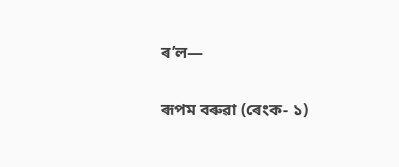ৰ’ল—

ৰূপম বৰুৱা (ৰেংক- ১)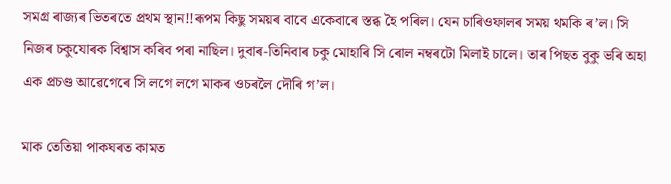সমগ্ৰ ৰাজ্যৰ ভিতৰতে প্ৰথম স্থান!!ৰূপম কিছু সময়ৰ বাবে একেবাৰে স্তব্ধ হৈ পৰিল। যেন চাৰিওফালৰ সময় থমকি ৰ’ল। সি নিজৰ চকুযোৰক বিশ্বাস কৰিব পৰা নাছিল। দুবাৰ-তিনিবাৰ চকু মোহাৰি সি ৰোল নম্বৰটো মিলাই চালে। তাৰ পিছত বুকু ভৰি অহা এক প্ৰচণ্ড আৱেগেৰে সি লগে লগে মাকৰ ওচৰলৈ দৌৰি গ’ল।

মাক তেতিয়া পাকঘৰত কামত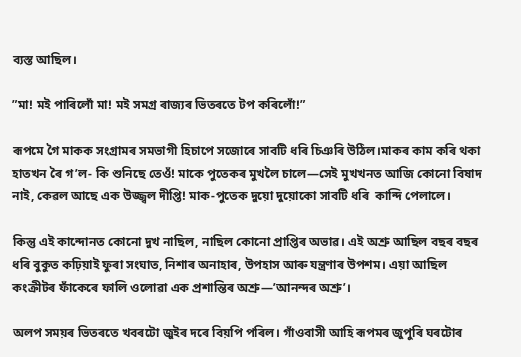ব্যস্ত আছিল।

”মা! মই পাৰিলোঁ মা! মই সমগ্ৰ ৰাজ্যৰ ভিতৰতে টপ কৰিলোঁ!”

ৰূপমে গৈ মাকক সংগ্ৰামৰ সমভাগী হিচাপে সজোৰে সাবটি ধৰি চিঞৰি উঠিল।মাকৰ কাম কৰি থকা হাতখন ৰৈ গ’ল- কি শুনিছে তেওঁ! মাকে পুতেকৰ মুখলৈ চালে—সেই মুখখনত আজি কোনো বিষাদ নাই, কেৱল আছে এক উজ্জ্বল দীপ্তি! মাক-পুতেক দুয়ো দুয়োকো সাবটি ধৰি  কান্দি পেলালে।

কিন্তু এই কান্দোনত কোনো দুখ নাছিল, নাছিল কোনো প্ৰাপ্তিৰ অভাৱ। এই অশ্ৰু আছিল বছৰ বছৰ ধৰি বুকুত কঢ়িয়াই ফুৰা সংঘাত, নিশাৰ অনাহাৰ, উপহাস আৰু যন্ত্ৰণাৰ উপশম। এয়া আছিল কংক্ৰীটৰ ফাঁকেৰে ফালি ওলোৱা এক প্ৰশান্তিৰ অশ্ৰু—’আনন্দৰ অশ্ৰু’।

অলপ সময়ৰ ভিতৰতে খবৰটো জুইৰ দৰে বিয়পি পৰিল। গাঁওবাসী আহি ৰূপমৰ জুপুৰি ঘৰটোৰ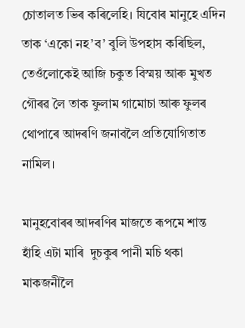চোতালত ভিৰ কৰিলেহি। যিবোৰ মানুহে এদিন তাক ‘একো নহ’ব’ বুলি উপহাস কৰিছিল, তেওঁলোকেই আজি চকুত বিস্ময় আৰু মুখত গৌৰৱ লৈ তাক ফুলাম গামোচা আৰু ফুলৰ থোপাৰে আদৰণি জনাবলৈ প্ৰতিযোগিতাত নামিল।

মানুহবোৰৰ আদৰণিৰ মাজতে ৰূপমে শান্ত হাঁহি এটা মাৰি  দুচকুৰ পানী মচি থকা মাকজনীলৈ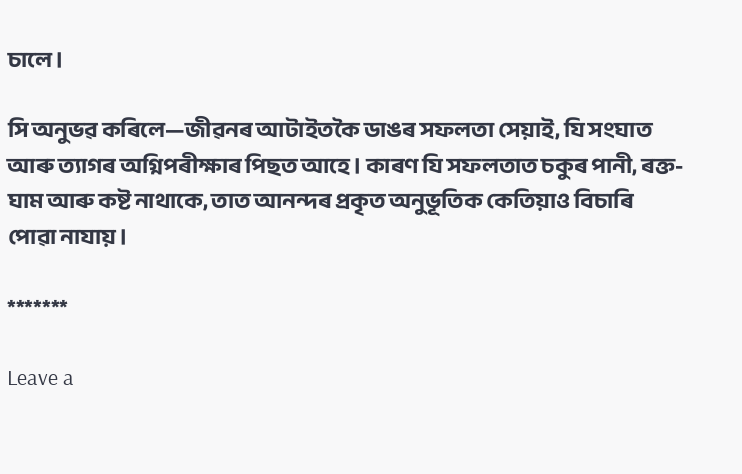চালে।

সি অনুভৱ কৰিলে—জীৱনৰ আটাইতকৈ ডাঙৰ সফলতা সেয়াই, যি সংঘাত আৰু ত্যাগৰ অগ্নিপৰীক্ষাৰ পিছত আহে। কাৰণ যি সফলতাত চকুৰ পানী, ৰক্ত-ঘাম আৰু কষ্ট নাথাকে, তাত আনন্দৰ প্ৰকৃত অনুভূতিক কেতিয়াও বিচাৰি পোৱা নাযায়।

*******

Leave a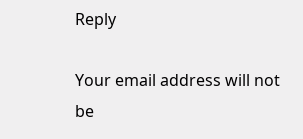Reply

Your email address will not be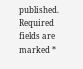published. Required fields are marked *